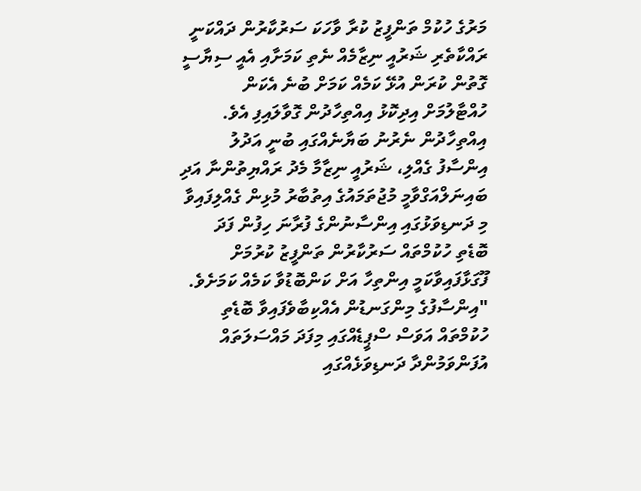މަރުގެ ހުކުމް ތަންފީޒު ކުރާ ވާހަކަ ސަރުކާރުން ދައްކަނީ ރައްކާތެރި ޝަރުއީ ނިޒާމެއް ނެތި ކަމަށާއި އެއީ ސިޔާސީ ގޮތުން ކުރަން އުޅޭ ކަމެއް ކަމަށް ބުނެ އެކަން ހުއްޓާލުމަށް އިދިކޮޅު އިއްތިހާދުން ގޮވާލައިފި އެވެ.
އިއްތިހާދުން ނެރުނު ބަޔާނެއްގައި ބުނީ އަދުލު އިންސާފު ގެއްލި، ޝަރުއީ ނިޒާމާ މެދު ރައްޔިތުންނާ އަދި ބައިނަލްއަގްވާމީ މުޖުތަމައުގެ އިތުބާރު މުޅިން ގެއްލިފައިވާ މި ދަނޑިވަޅުގައި އިންސާނުންގެ ފުރާނަ ހިފުން ފަދަ ބޮޑެތި ހުކުމްތައް ސަރުކާރުން ތަންފީޒު ކުރުމަށް ފޫގަޅާފައިވާކަމީ އިންތިހާ އަށް ކަންބޮޑުވާ ކަމެއް ކަމަށެވެ.
"އިންސާފުގެ މިންގަނޑުން އެއްކިބާވެފައިވާ ބޮޑެތި ހުކުމްތައް އަވަސް ސްޕީޑެއްގައި މިފަދަ މައްސަލަތައް އުފަންވަމުންދާ ދަނޑިވަޅެއްގައި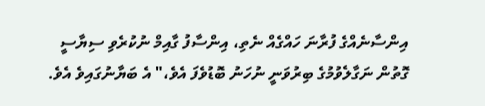އިންސާނެއްގެ ފުރާނަ ހައްގެއް ނެތި، އިންސާފު ގާއިމް ނުކުރެވި ސިޔާސީ ގޮތުން ނަގާލެވުމުގެ ބިރުވަނީ ނުހަނު ބޮޑުވެފަ އެވެ،" އެ ބަޔާނުގައިވެ އެވެ.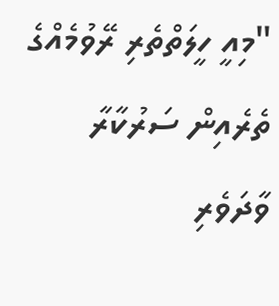"މިއީ ހީލަތްތެރި ރޭވުމެއްގެ ތެރެއިން ސަރުކާރާ ވާދަވެރި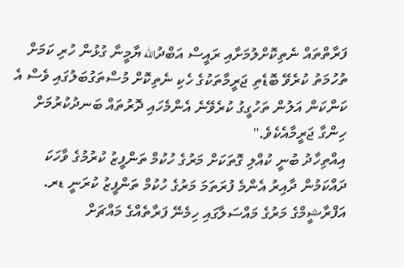ފަރާތްތައް ނެތިކޮށްލުމަށާއި ރައީސް އަބްދުالله ޔާމީނާ ގުޅުން ހުރި ކަމަށް ތުހުމަތު ކުރެވޭ ބޮޑެތި ޖަރީމާތަކުގެ ހެކި ނެތިކޮށް މުސްތަގުބަލުގައި ވެސް އެ ކަންކަން އަލުން ތަހުގީގު ކުރެވޭނެ އެންމެހައި ދޮރުތައް ބަނދުކުރުމަށް ހިންގާ ޖަރީމާއެކެވެ."
އިއްތިހާދު ބުނީ ކުއްލި ގޮތަކަށް މަރުގެ ހުކުމް ތަންފީޒު ކުރުމުގެ ވާހަކަ ދައްކަމުން ދާއިރު އެންމެ ފުރަތަމަ މަރުގެ ހުކުމް ތަންފީޒު ކުރަނީ ޑރ. އަފްރާޝީމްގެ މަރުގެ މައްސަލާގައި ހިމެނޭ ފަރާތެއްގެ މައްޗަށް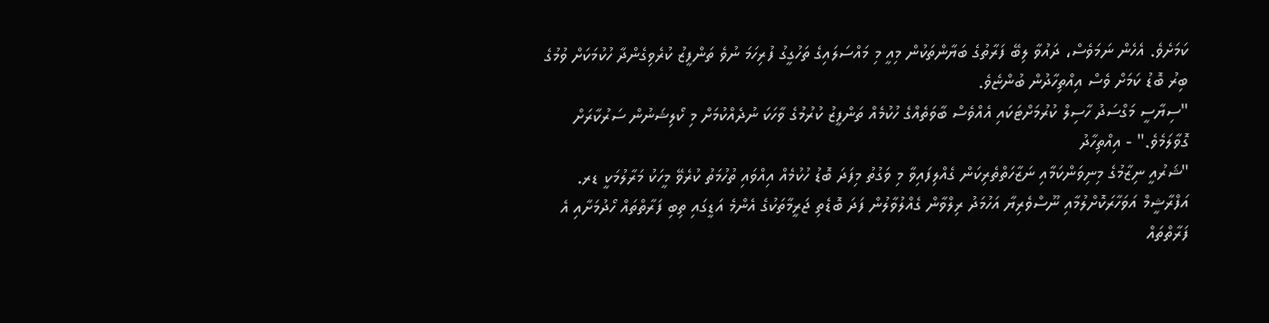ކަމަށެވެ. އެހެން ނަމަވެސް، ދައުވާ ލިބޭ ފަރާތުގެ ބަޔާންތަކުން މިއީ މި މައްސަލައިގެ ތަހުގީގު ފުރިހަމަ ނުވެ ތަންފީޒު ކުރެވިގެންދާ ހުކުމަކަށް ވުމުގެ ބިރު ބޮޑު ކަމަށް ވެސް އިއްތިހާދުން ބުންޏެވެ.
"ސިޔާސީ މަގްސަދު ހާސިލް ކުރުމަށްޓަކައި އެއްވެސް ބާވަތެއްގެ ހުކުމެއް ތަންފީޒު ކުރުމުގެ ވާހަކަ ނުދެއްކުމަށް މި ކޯލިޝަނުން ސަރުކާރަށް ގޮވާލަމެވެ." - އިއްތިހާދު
"ޝަރުއީ ނިޒާމުގެ މިނިވަންކަމާއި ނަޒާހަތްތެރިކަން ގެއްލިފައިވާ މި ވަގުތު މިފަދަ ބޮޑު ހުކުމެއް އިއްވައި ތުހުމަތު ކުރެވޭ މީހަކު މަރާލުމަކީ ޑރ. އަފްރާޝީމް އަވަހާރަކޮށްލުމާއި ނޫސްވެރިޔާ އަހުމަދު ރިލްވާން ގެއްލުވާލުން ފަދަ ބޮޑެތި ޖަރީމާތަކުގެ އެންމެ އަޑީގައި ތިބި ފަރާތްތައް ހޯދުމަށާއި އެ ފަރާތްތައް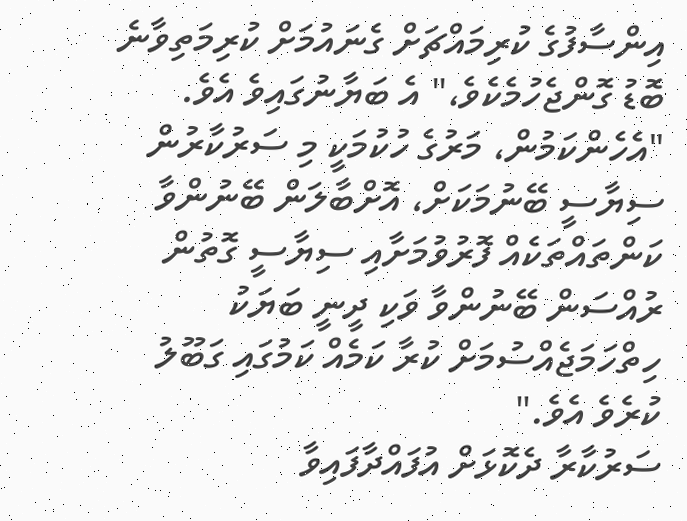އިންސާފުގެ ކުރިމައްޗަށް ގެނައުމަށް ކުރިމަތިވާނެ ބޮޑު ގޮންޖެހުމެކެވެ،" އެ ބަޔާނުގައިވެ އެވެ.
"އެހެންކަމުން، މަރުގެ ހުކުމަކީ މި ސަރުކާރުން ސިޔާސީ ބޭނުމަކަށް، އޮށްބާލަން ބޭނުންވާ ކަންތައްތަކެއް ފޮރުވުމަށާއި ސިޔާސީ ގޮތުން ރުއްސަން ބޭނުންވާ ވަކި ދީނީ ބަޔަކު ހިތްހަމަޖެއްސުމަށް ކުރާ ކަމެއް ކަމުގައި ގަބޫލު ކުރެވެ އެވެ."
ސަރުކާރާ ދެކޮޅަށް އުފައްދާފައިވާ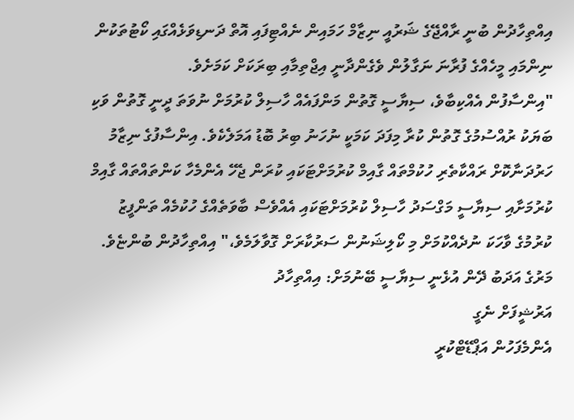އިއްތިހާދުން ބުނީ ރާއްޖޭގެ ޝަރުއީ ނިޒާމް ހަމައިން ނެއްޓިފައި އޮތް ދަނޑިވަޅެއްގައި ކޯޓުތަކުން ނިންމައި މީހެއްގެ ފުރާނަ ނަގާލުން ވެގެންދާނީ އިޖްތިމާއި ބިރަކަށް ކަމަށެވެ.
"އިންސާފުން އެއްކިބާވެ، ސިޔާސީ ގޮތުން މަންފައެއް ހާސިލް ކުރުމަށް ނުވަތަ ދީނީ ގޮތުން ވަކި ބަޔަކު ރުއްސުމުގެ ގޮތުން ކުރާ މިފަދަ ކަމަކީ ނުހަނު ބިރު ބޮޑު އަމަލެކެވެ. އިންސާފުގެ ނިޒާމު ހަރުދަނާކޮށް ރައްކާތެރި ހުކުމްތައް ގާއިމް ކުރުމަށްޓަކައި ކުރަން ޖެހޭ އެންމެހާ ކަންތައްތައް ގާއިމް ކުރުމަށާއި ސިޔާސީ މަގްސަދު ހާސިލް ކުރުމަށްޓަކައި އެއްވެސް ބާވަތެއްގެ ހުކުމެއް ތަންފީޒު ކުރުމުގެ ވާހަކަ ނުދެއްކުމަށް މި ކޯލިޝަނުން ސަރުކާރަށް ގޮވާލަމެވެ،" އިއްތިހާދުން ބުންޏެވެ.
މަރުގެ އަދަބު ދޭން އުޅެނީ ސިޔާސީ ބޭނުމަށް: އިއްތިހާދު
އަރުޝީފަށް ނެގީ
އެންމެފަހުން އަޕްޑޭޓްކުރީ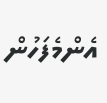އެންމެފަހުން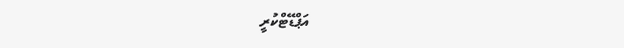އަޕްޑޭޓްކުރީ